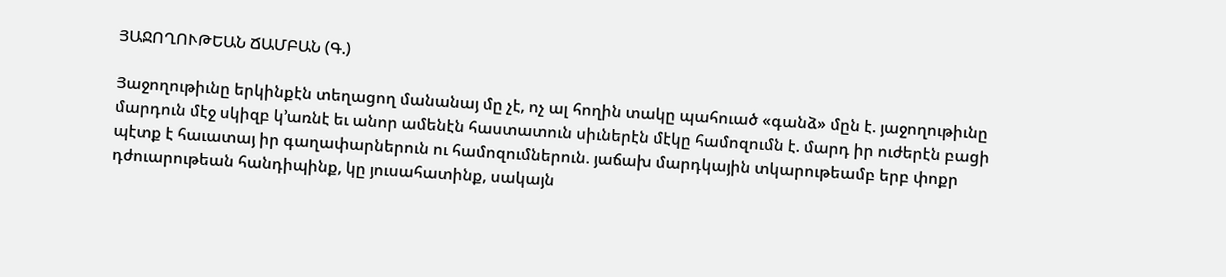ՅԱՋՈՂՈՒԹԵԱՆ ՃԱՄԲԱՆ (Գ.)

Յաջողութիւնը երկինքէն տեղացող մանանայ մը չէ, ոչ ալ հողին տակը պահուած «գանձ» մըն է. յաջողութիւնը մարդուն մէջ սկիզբ կ՚առնէ եւ անոր ամենէն հաստատուն սիւներէն մէկը համոզումն է. մարդ իր ուժերէն բացի պէտք է հաւատայ իր գաղափարներուն ու համոզումներուն. յաճախ մարդկային տկարութեամբ երբ փոքր դժուարութեան հանդիպինք, կը յուսահատինք, սակայն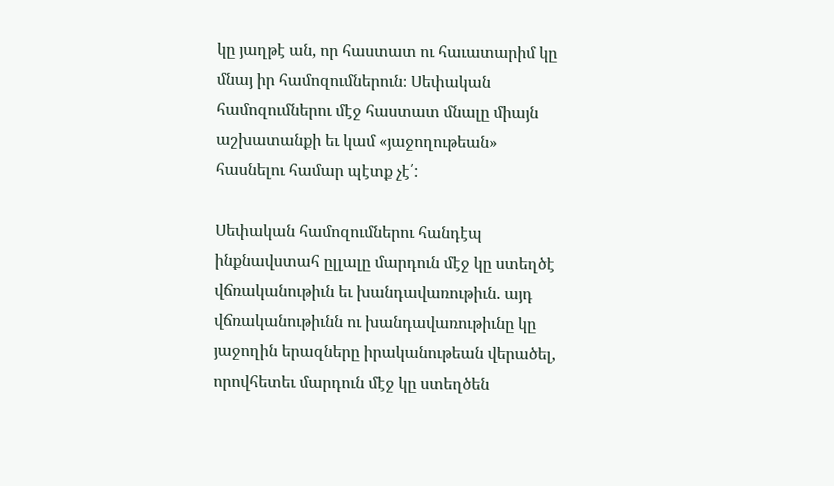կը յաղթէ ան, որ հաստատ ու հաւատարիմ կը մնայ իր համոզումներուն։ Սեփական համոզումներու մէջ հաստատ մնալը միայն աշխատանքի եւ կամ «յաջողութեան» հասնելու համար պէտք չէ՛:

Սեփական համոզումներու հանդէպ ինքնավստահ ըլլալը մարդուն մէջ կը ստեղծէ վճռականութիւն եւ խանդավառութիւն. այդ վճռականութիւնն ու խանդավառութիւնը կը յաջողին երազները իրականութեան վերածել, որովհետեւ մարդուն մէջ կը ստեղծեն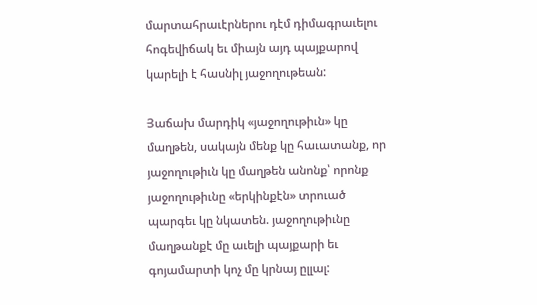մարտահրաւէրներու դէմ դիմագրաւելու հոգեվիճակ եւ միայն այդ պայքարով կարելի է հասնիլ յաջողութեան:

Յաճախ մարդիկ «յաջողութիւն» կը մաղթեն, սակայն մենք կը հաւատանք, որ յաջողութիւն կը մաղթեն անոնք՝ որոնք յաջողութիւնը «երկինքէն» տրուած պարգեւ կը նկատեն. յաջողութիւնը մաղթանքէ մը աւելի պայքարի եւ գոյամարտի կոչ մը կրնայ ըլլալ: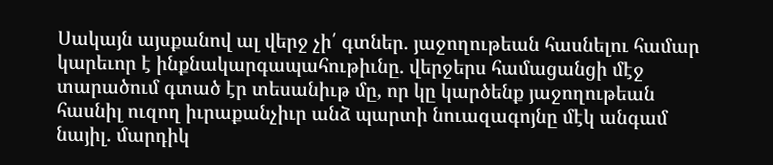Սակայն այսքանով ալ վերջ չի՛ գտներ. յաջողութեան հասնելու համար կարեւոր է ինքնակարգապահութիւնը. վերջերս համացանցի մէջ տարածում գտած էր տեսանիւթ մը, որ կը կարծենք յաջողութեան հասնիլ ուզող իւրաքանչիւր անձ պարտի նուազագոյնը մէկ անգամ նայիլ. մարդիկ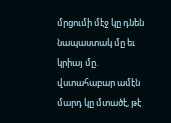մրցումի մէջ կը դնեն նապաստակ մը եւ կրիայ մը. վստահաբար ամէն մարդ կը մտածէ, թէ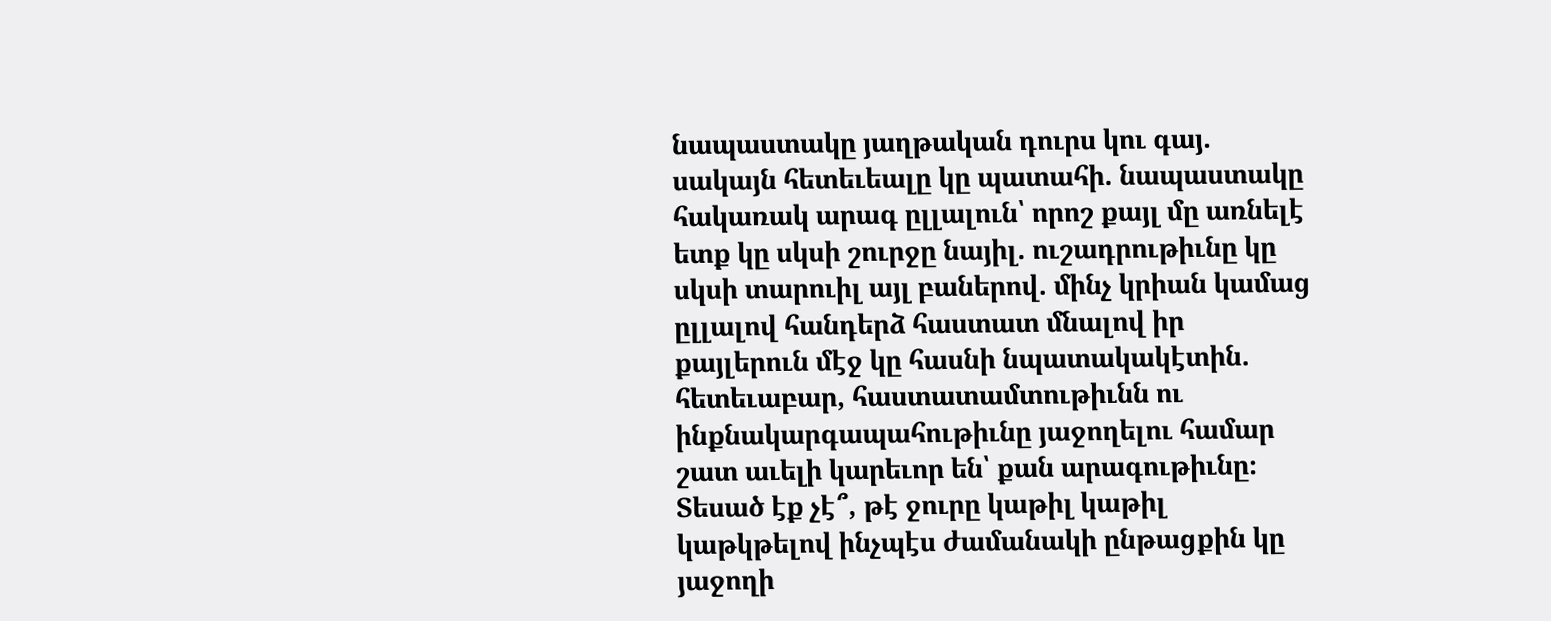նապաստակը յաղթական դուրս կու գայ. սակայն հետեւեալը կը պատահի. նապաստակը հակառակ արագ ըլլալուն՝ որոշ քայլ մը առնելէ ետք կը սկսի շուրջը նայիլ. ուշադրութիւնը կը սկսի տարուիլ այլ բաներով. մինչ կրիան կամաց ըլլալով հանդերձ հաստատ մնալով իր քայլերուն մէջ կը հասնի նպատակակէտին. հետեւաբար, հաստատամտութիւնն ու ինքնակարգապահութիւնը յաջողելու համար շատ աւելի կարեւոր են՝ քան արագութիւնը։ Տեսած էք չէ՞, թէ ջուրը կաթիլ կաթիլ կաթկթելով ինչպէս ժամանակի ընթացքին կը յաջողի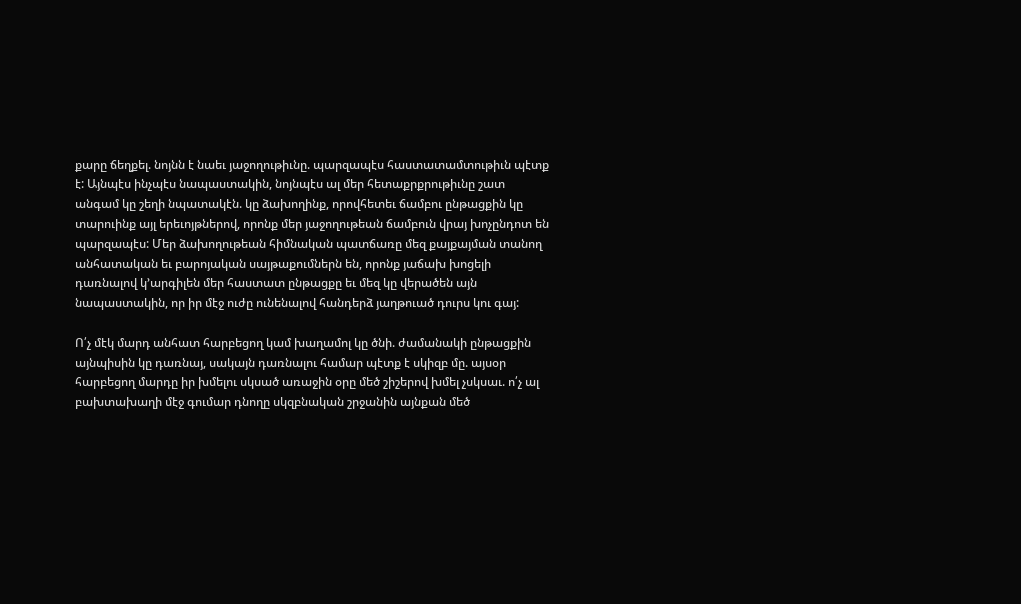քարը ճեղքել. նոյնն է նաեւ յաջողութիւնը. պարզապէս հաստատամտութիւն պէտք է: Այնպէս ինչպէս նապաստակին, նոյնպէս ալ մեր հետաքրքրութիւնը շատ անգամ կը շեղի նպատակէն. կը ձախողինք, որովհետեւ ճամբու ընթացքին կը տարուինք այլ երեւոյթներով, որոնք մեր յաջողութեան ճամբուն վրայ խոչընդոտ են պարզապէս: Մեր ձախողութեան հիմնական պատճառը մեզ քայքայման տանող անհատական եւ բարոյական սայթաքումներն են, որոնք յաճախ խոցելի դառնալով կ՚արգիլեն մեր հաստատ ընթացքը եւ մեզ կը վերածեն այն նապաստակին, որ իր մէջ ուժը ունենալով հանդերձ յաղթուած դուրս կու գայ:

Ո՛չ մէկ մարդ անհատ հարբեցող կամ խաղամոլ կը ծնի. ժամանակի ընթացքին այնպիսին կը դառնայ, սակայն դառնալու համար պէտք է սկիզբ մը. այսօր հարբեցող մարդը իր խմելու սկսած առաջին օրը մեծ շիշերով խմել չսկսաւ. ո՛չ ալ բախտախաղի մէջ գումար դնողը սկզբնական շրջանին այնքան մեծ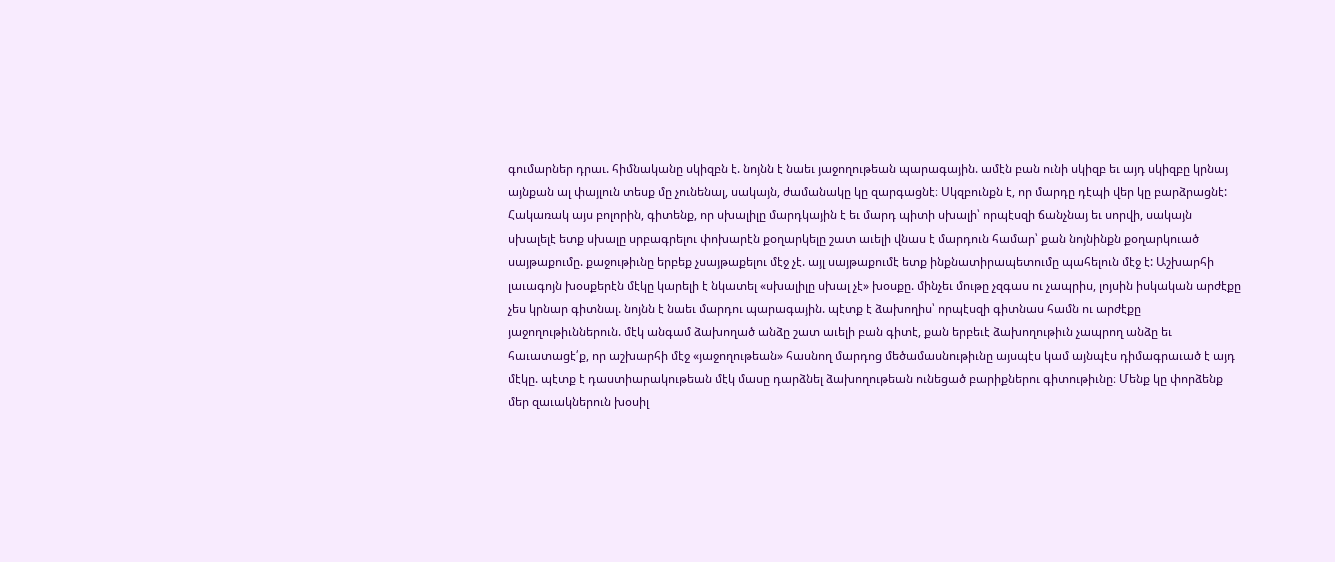գումարներ դրաւ. հիմնականը սկիզբն է. նոյնն է նաեւ յաջողութեան պարագային. ամէն բան ունի սկիզբ եւ այդ սկիզբը կրնայ այնքան ալ փայլուն տեսք մը չունենալ, սակայն, ժամանակը կը զարգացնէ։ Սկզբունքն է, որ մարդը դէպի վեր կը բարձրացնէ: Հակառակ այս բոլորին, գիտենք, որ սխալիլը մարդկային է եւ մարդ պիտի սխալի՝ որպէսզի ճանչնայ եւ սորվի, սակայն սխալելէ ետք սխալը սրբագրելու փոխարէն քօղարկելը շատ աւելի վնաս է մարդուն համար՝ քան նոյնինքն քօղարկուած սայթաքումը. քաջութիւնը երբեք չսայթաքելու մէջ չէ. այլ սայթաքումէ ետք ինքնատիրապետումը պահելուն մէջ է: Աշխարհի լաւագոյն խօսքերէն մէկը կարելի է նկատել «սխալիլը սխալ չէ» խօսքը. մինչեւ մութը չզգաս ու չապրիս, լոյսին իսկական արժէքը չես կրնար գիտնալ. նոյնն է նաեւ մարդու պարագային. պէտք է ձախողիս՝ որպէսզի գիտնաս համն ու արժէքը յաջողութիւններուն. մէկ անգամ ձախողած անձը շատ աւելի բան գիտէ, քան երբեւէ ձախողութիւն չապրող անձը եւ հաւատացէ՛ք, որ աշխարհի մէջ «յաջողութեան» հասնող մարդոց մեծամասնութիւնը այսպէս կամ այնպէս դիմագրաւած է այդ մէկը. պէտք է դաստիարակութեան մէկ մասը դարձնել ձախողութեան ունեցած բարիքներու գիտութիւնը։ Մենք կը փորձենք մեր զաւակներուն խօսիլ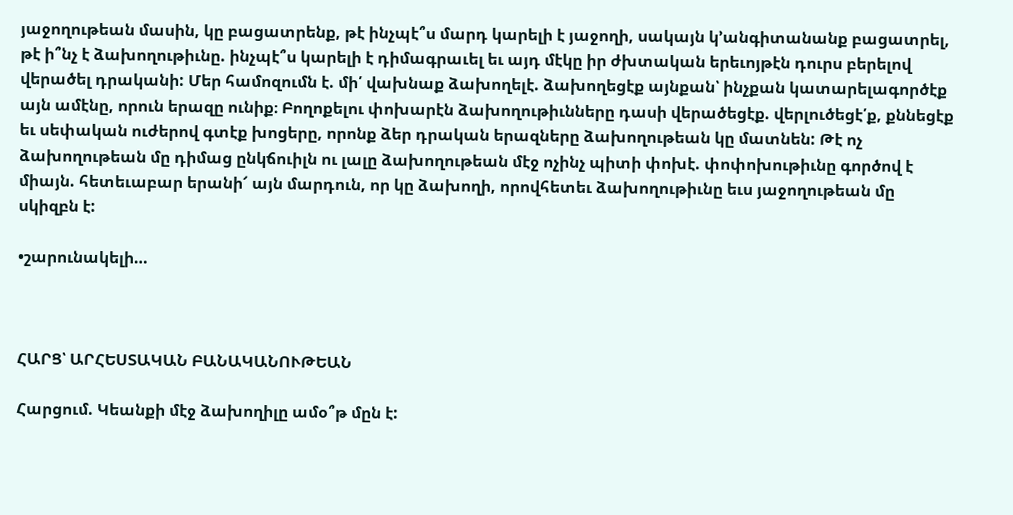յաջողութեան մասին, կը բացատրենք, թէ ինչպէ՞ս մարդ կարելի է յաջողի, սակայն կ՚անգիտանանք բացատրել, թէ ի՞նչ է ձախողութիւնը. ինչպէ՞ս կարելի է դիմագրաւել եւ այդ մէկը իր ժխտական երեւոյթէն դուրս բերելով վերածել դրականի: Մեր համոզումն է. մի՛ վախնաք ձախողելէ. ձախողեցէք այնքան՝ ինչքան կատարելագործէք այն ամէնը, որուն երազը ունիք։ Բողոքելու փոխարէն ձախողութիւնները դասի վերածեցէք. վերլուծեցէ՛ք, քննեցէք եւ սեփական ուժերով գտէք խոցերը, որոնք ձեր դրական երազները ձախողութեան կը մատնեն: Թէ ոչ ձախողութեան մը դիմաց ընկճուիլն ու լալը ձախողութեան մէջ ոչինչ պիտի փոխէ. փոփոխութիւնը գործով է միայն. հետեւաբար երանի՜ այն մարդուն, որ կը ձախողի, որովհետեւ ձախողութիւնը եւս յաջողութեան մը սկիզբն է:

•շարունակելի…



ՀԱՐՑ՝ ԱՐՀԵՍՏԱԿԱՆ ԲԱՆԱԿԱՆՈՒԹԵԱՆ

Հարցում. Կեանքի մէջ ձախողիլը ամօ՞թ մըն է: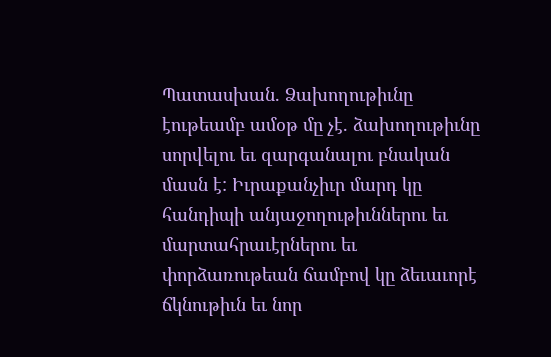Պատասխան. Ձախողութիւնը էութեամբ ամօթ մը չէ. ձախողութիւնը սորվելու եւ զարգանալու բնական մասն է: Իւրաքանչիւր մարդ կը հանդիպի անյաջողութիւններու եւ մարտահրաւէրներու եւ փորձառութեան ճամբով կը ձեւաւորէ ճկնութիւն եւ նոր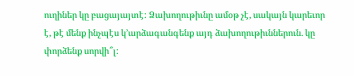ուղիներ կը բացայայտէ: Ձախողութիւնը ամօթ չէ, սակայն կարեւոր է, թէ մենք ինչպէս կ՚արձագանգենք այդ ձախողութիւններուն. կը փորձենք սորվի՞լ: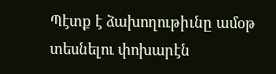Պէտք է ձախողութիւնը ամօթ տեսնելու փոխարէն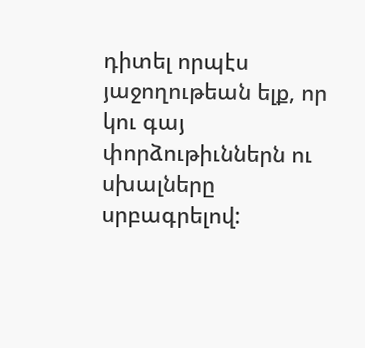դիտել որպէս յաջողութեան ելք, որ կու գայ փորձութիւններն ու սխալները սրբագրելով: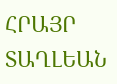ՀՐԱՅՐ ՏԱՂԼԵԱՆ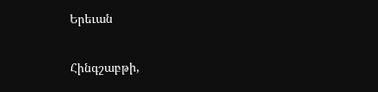Երեւան

Հինգշաբթի,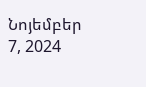Նոյեմբեր 7, 2024